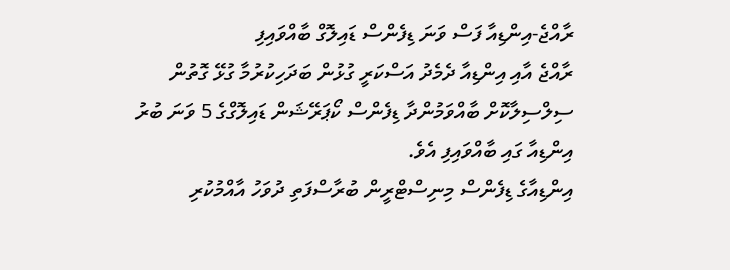ރާއްޖެ-އިންޑިއާ ފަސް ވަނަ ޑިފެންސް ޑައިލޮގް ބާއްވައިފި
ރާއްޖެ އާއި އިންޑިއާ ދެމެދު އަސްކަރީ ގުޅުން ބަދަހިކުރުމާ ގުޅޭ ގޮތުން ސިލްސިލާކޮށް ބާއްވަމުންދާ ޑިފެންސް ކޯޕަރޭޝަން ޑައިލޮގްގެ 5 ވަނަ ބުރު އިންޑިއާ ގައި ބާއްވައިފި އެވެ.
އިންޑިއާގެ ޑިފެންސް މިނިސްޓްރީން ބުރާސްފަތި ދުވަހު އާއްމުކުރި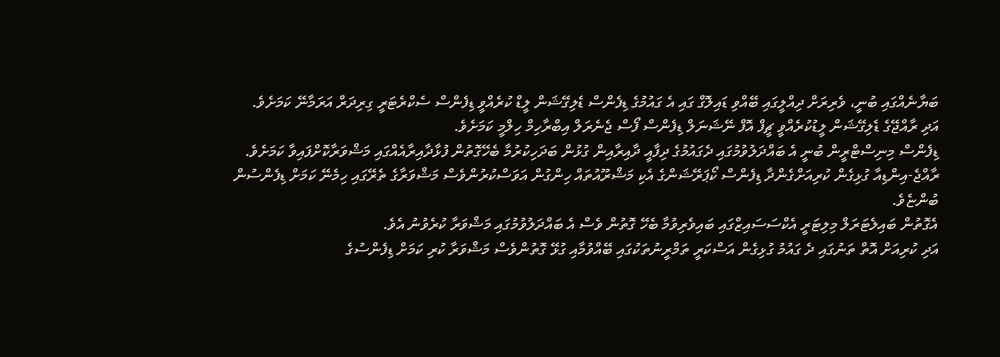ބަޔާނެއްގައި ބުނީ، ވެރިރަށް ދިއްލީގައި ބޭއްވި ޑައިލޮގް ގައި އެ ގައުމުގެ ޑިފެންސް ޑެލިގޭޝަން ލީޑް ކުރެއްވީ ޑިފެންސް ސެކްރެޓަރީ ގިރިދަރް އަރަމާނޭ ކަމަށެވެ.
އަދި ރާއްޖޭގެ ޑެލިގޭޝަން ލީޑުކުރެއްވީ ޗީފް އޮފް ނޭޝަނަލް ޑިފެންސް ފޯސް ޖެނެރަލް އިބްރާހިމް ހިލްމީ ކަމަށެވެ.
ޑިފެންސް މިނިސްޓްރީން ބުނީ އެ ބައްދަލުވުމުގައި ދެގައުމުގެ ދިފާއީ ދާއިރާއިން ގުޅުން ބަދަހިކުރުމާ ބެހޭގޮތުން ފުޅާދާއިރާއެއްގައި މަޝްވަރާކޮށްފައިވާ ކަމަށެވެ.
ރާއްޖެ-އިންޑިއާ ގުޅިގެން ކުރިއަށްގެންދާ ޑިފެންސް ކޯޕަރޭޝަންގެ އެކި މަޝްރޫއުތައް ހިންގުން އަވަސްކުރުންވެސް މަޝްވަރާގެ ތެރޭގައި ހިމެނޭ ކަމަށް ޑިފެންސުން ބުންޏެވެ.
އެގޮތުން ބައިލެޓަރަލް މިލިޓަރީ އެކްސަސައިޒްގައި ބައިވެރިވުމާ ބެހޭ ގޮތުން ވެސް އެ ބައްދަލުވުމުގައި މަޝްވަރާ ކުރެވުނު އެވެ.
އަދި ކުރިއަށް އޮތް ތަނުގައި ދެ ގައުމު ގުޅިގެން އަސްކަރީ ތަމްރީނުތަކުގައި ބޭއްވުމާއި ގުޅޭ ގޮތުންވެސް މަޝްވަރާ ކުރި ކަމަށް ޑިފެންސުގެ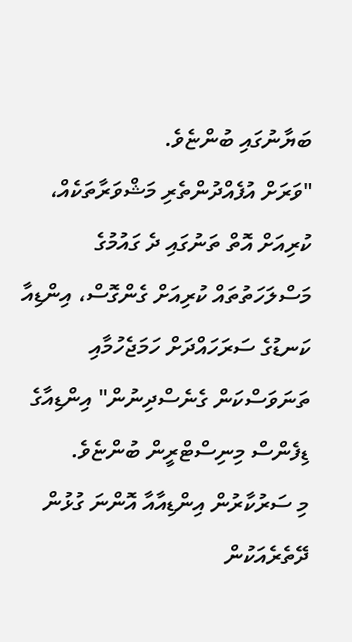ބަޔާނުގައި ބުންޏެވެ.
"ވަރަށް އުފެއްދުންތެރި މަޝްވަރާތަކެއް، ކުރިއަށް އޮތް ތަނުގައި ދެ ގައުމުގެ މަސްލަހަތުތައް ކުރިއަށް ގެންގޮސް، އިންޑިއާ ކަނޑުގެ ސަރަހައްދަށް ހަމަޖެހުމާއި ތަނަވަސްކަން ގެނެސްދިނުން" އިންޑިއާގެ ޑިފެންސް މިނިސްޓްރީން ބުންޏެވެ.
މި ސަރުކާރުން އިންޑިއާއާ އޮންނަ ގުޅުން ދޭތެރެއަކުން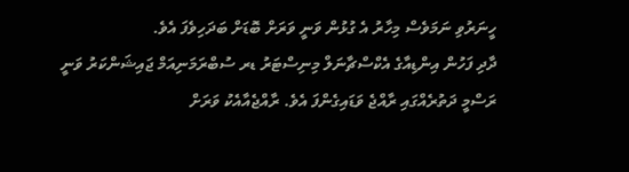ހީނަރުވި ނަމަވެސް މިހާރު އެ ގުޅުން ވަނީ ވަރަށް ބޮޑަށް ބަދަހިވެފަ އެވެ.
ދާދި ފަހުން އިންޑިއާގެ އެކްސްޗާނަލް މިނިސްޓަރު ޑރ ސުބްރަމަނިއަމް ޖައިޝަންކަރު ވަނީ ރަސްމީ ދަތުރެއްގައި ރާއްޖެ ވަޑައިގެންފަ އެވެ. ރާއްޖެއާއެކު ވަރަށް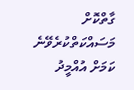ގާތްކޮށް މަސައްކަތްކުރެވޭނެ ކަމަށް އުއްމީދު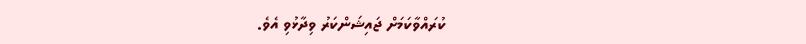ކުރައްވާކަމަށް ޖައިޝަންކަރު ވިދާޅުވި އެވެ.